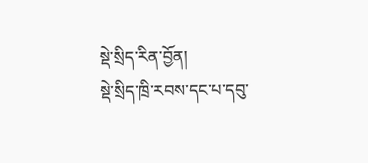སྡེ་སྲིད་རིན་བྱོན།
སྡེ་སྲིད་ཁྲི་རབས་དང་པ་དབུ་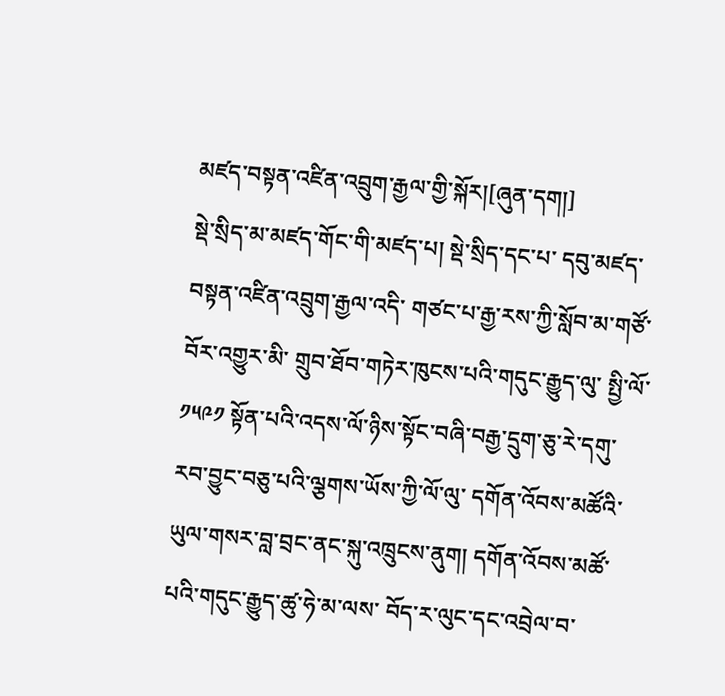མཛད་བསྟན་འཛིན་འབྲུག་རྒྱལ་གྱི་སྐོར།[ཞུན་དག།]
སྡེ་སྲིད་མ་མཛད་གོང་གི་མཛད་པ། སྡེ་སྲིད་དང་པ་ དབུ་མཛད་བསྟན་འཛིན་འབྲུག་རྒྱལ་འདི་ གཙང་པ་རྒྱ་རས་ཀྱི་སློབ་མ་གཙོ་བོར་འགྱུར་མི་ གྲུབ་ཐོབ་གཏེར་ཁུངས་པའི་གདུང་རྒྱུད་ལུ་ སྤྱི་ལོ་ ༡༥༩༡ སྟོན་པའི་འདས་ལོ་ཉིས་སྟོང་བཞི་བརྒྱ་དྲུག་ཅུ་རེ་དགུ་ རབ་བྱུང་བཅུ་པའི་ལྕགས་ཡོས་ཀྱི་ལོ་ལུ་ དགོན་འོབས་མཚོའི་ཡུལ་གསར་བླ་བྲང་ནང་སྐུ་འཁྲུངས་ནུག། དགོན་འོབས་མཚོ་པའི་གདུང་རྒྱུད་ཚུ་ཧེ་མ་ལས་ བོད་ར་ལུང་དང་འབྲེལ་བ་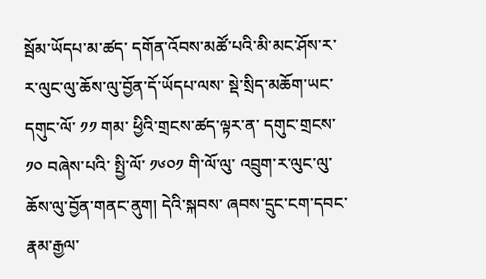སྦོམ་ཡོདཔ་མ་ཚད་ དགོན་འོབས་མཚོ་པའི་མི་མང་ཤོས་ར་ ར་ལུང་ལུ་ཆོས་ལུ་བྱོན་དོ་ཡོདཔ་ལས་ སྡེ་སྲིད་མཆོག་ཡང་ དགུང་ལོ་ ༡༡ གམ་ ཕྱིའི་གྲངས་ཚད་ལྟར་ན་ དགུང་གྲངས་ ༡༠ བཞེས་པའི་ སྤྱི་ལོ་ ༡༦༠༡ གི་ལོ་ལུ་ འབྲུག་ར་ལུང་ལུ་ ཆོས་ལུ་བྱོན་གནང་ནུག། དེའི་སྐབས་ ཞབས་དྲུང་ངག་དབང་རྣམ་རྒྱལ་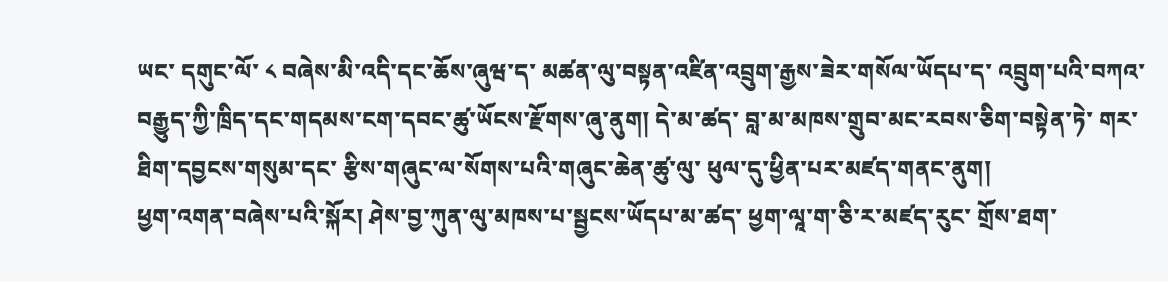ཡང་ དགུང་ལོ་ ༨ བཞེས་མི་འདི་དང་ཆོས་ཞུཝ་ད་ མཚན་ལུ་བསྟན་འཛིན་འབྲུག་རྒྱས་ཟེར་གསོལ་ཡོདཔ་ད་ འབྲུག་པའི་བཀའ་བརྒྱུད་ཀྱི་ཁྲིད་དང་གདམས་ངག་དབང་ཚུ་ཡོངས་རྫོགས་ཞུ་ནུག། དེ་མ་ཚད་ བླ་མ་མཁས་གྲུབ་མང་རབས་ཅིག་བསྟེན་ཏེ་ གར་ཐིག་དབྱངས་གསུམ་དང་ རྩིས་གཞུང་ལ་སོགས་པའི་གཞུང་ཆེན་ཚུ་ལུ་ ཕུལ་དུ་ཕྱིན་པར་མཛད་གནང་ནུག།
ཕྱག་འགན་བཞེས་པའི་སྐོར། ཤེས་བྱ་ཀུན་ལུ་མཁས་པ་སྦྱངས་ཡོདཔ་མ་ཚད་ ཕྱག་ལཱ་ག་ཅི་ར་མཛད་རུང་ གྲོས་ཐག་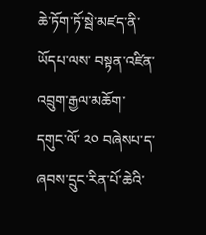ཆེ་ཏོག་ཏོ་སྦེ་མཛད་ནི་ཡོདཔ་ལས་ བསྟན་འཛིན་འབྲུག་རྒྱལ་མཆོག་ དགུང་ལོ་ ༢༠ བཞེསཔ་ད་ ཞབས་དྲུང་རིན་པོ་ཆེའི་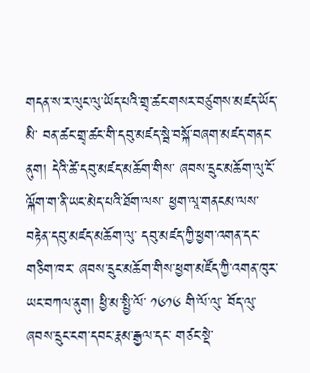གདན་ས་ར་ལུང་ལུ་ཡོད་པའི་གྲྭ་ཚང་གསར་བཙུགས་མཛད་ཡོད་མི་ བན་ཚང་གྲྭ་ཚང་གི་དབུ་མཛད་སྦེ་བསྐོ་བཞག་མཛད་གནང་ནུག། དེའི་ཚེ་དབུ་མཛད་མཆོག་གིས་ ཞབས་དྲུང་མཆོག་ལུ་ངོ་ལྐོག་ག་ནི་ཡང་མེད་པའི་ཐོག་ལས་ ཕྱག་ལཱ་གནངམ་ལས་བརྟེན་དབུ་མཛད་མཆོག་ལུ་ དབུ་མཛད་ཀྱི་ཕྱག་འགན་དང་གཅིག་ཁར་ ཞབས་དྲུང་མཆོག་གིས་ཕྱག་མཛོད་ཀྱི་འགན་ཁུར་ཡང་བཀལ་ནུག། ཕྱི་མ་སྤྱི་ལོ་ ༡༦༡༦ གི་ལོ་ལུ་ བོད་ལུ་ཞབས་དྲུང་ངག་དབང་རྣམ་རྒྱལ་དང་ གཙང་སྡེ་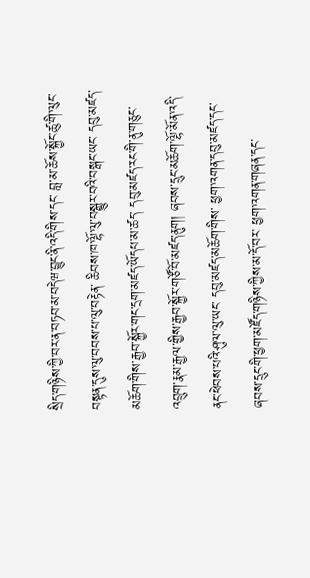སྲིད་གཉིས་ཀྱི་བར་ན་བཏབ་མ་བདེཝ་བྱུང་ནི་འདི་གིས་དང་ བླ་མ་ཆོས་སྐྱོང་ཚུ་གི་ལུང་བསྟན་དུས་ལུ་བབས་པ་ལུ་བརྟེན་ ཆིབས་ཁ་ལྷོ་ལུ་བསྒྱུར་བའི་བསྒང་ཡང་ དབུ་མཛད་མཆོག་གིས་རྒྱབ་སྐྱོར་གང་དྲག་མཛད་ཡོདཔ་མ་ཚད་ དབུ་མཛད་རང་གི་ནུ་གཅུང་འབྲུག་རྣམ་རྒྱལ་གྱིས་རྒྱབ་སྐྱོར་གཙོ་བོ་མཛད་ནུག། ཞབས་དྲུང་མཆོག་ལྷོ་མོན་འདི་ནང་ཕེབས་པའི་ཤུལ་ལུ་ཡང་ དབུ་མཛད་མཆོག་གིས་ ཕྱག་འགན་དབུ་མཛད་དང་ཞབས་དྲུང་གི་ཕྱག་མཛོད་གཉིས་ཀྱིས་མ་དོ་བར་ ཕྱག་འགན་གཞན་དང་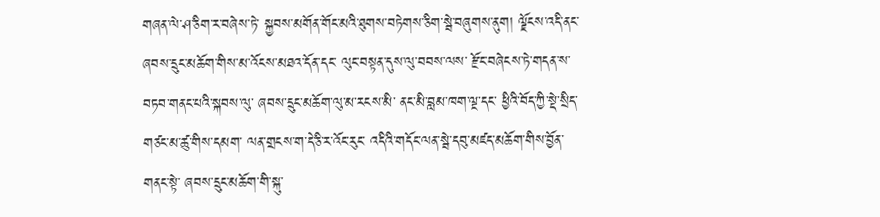གཞན་ལེ་ཤ་ཅིག་ར་བཞེས་ཏེ་ སྐྱབས་མགོན་གོང་མའི་ཐུགས་བཏེགས་ཅིག་སྦེ་བཞུགས་ནུག། ལྗོངས་འདི་ནང་ ཞབས་དྲུང་མཆོག་གིས་མ་འོངས་མཐའ་དོན་དང་ ལུང་བསྟན་དུས་ལུ་བབས་ལས་ རྫོང་བཞེངས་ཏེ་གདན་ས་བཏབ་གནང་པའི་སྐབས་ལུ་ ཞབས་དྲུང་མཆོག་ལུ་མ་རངས་མི་ ནང་མི་བླམ་ཁག་ལྔ་དང་ ཕྱིའི་བོད་ཀྱི་སྡེ་སྲིད་གཙང་མ་ཚུ་གིས་དམག་ ལན་གྲངས་ག་དེ་ཅི་ར་འོང་རུང་ འདིའི་གདོང་ལན་སྦེ་དབུ་མཛད་མཆོག་གིས་བྱོན་གནང་སྟེ་ ཞབས་དྲུང་མཆོག་གི་སྐུ་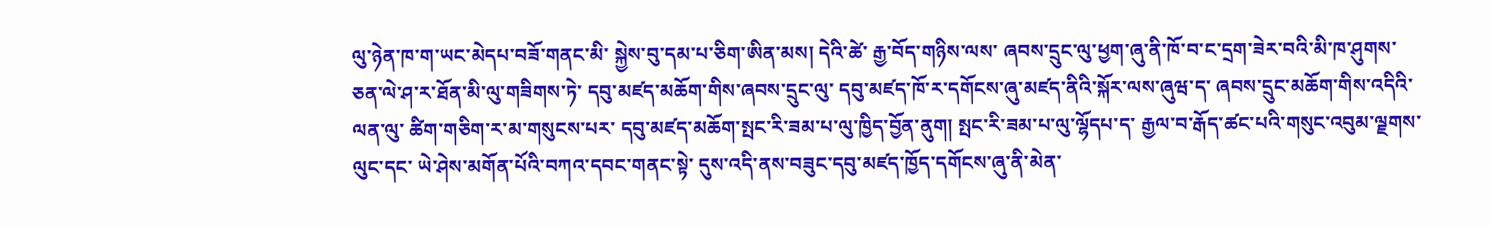ལུ་ཉེན་ཁ་ག་ཡང་མེདཔ་བཟོ་གནང་མི་ སྐྱེས་བུ་དམ་པ་ཅིག་ཨིན་མས། དེའི་ཚེ་ རྒྱ་བོད་གཉིས་ལས་ ཞབས་དྲུང་ལུ་ཕྱག་ཞུ་ནི་ཁོ་བ་ང་དྲག་ཟེར་བའི་མི་ཁ་ཤུགས་ཅན་ལེ་ཤ་ར་ཐོན་མི་ལུ་གཟིགས་ཏེ་ དབུ་མཛད་མཆོག་གིས་ཞབས་དྲུང་ལུ་ དབུ་མཛད་ཁོ་ར་དགོངས་ཞུ་མཛད་ནིའི་སྐོར་ལས་ཞུཝ་ད་ ཞབས་དྲུང་མཆོག་གིས་འདིའི་ལན་ལུ་ ཚིག་གཅིག་ར་མ་གསུངས་པར་ དབུ་མཛད་མཆོག་སྤང་རི་ཟམ་པ་ལུ་ཁྱིད་བྱོན་ནུག། སྤང་རི་ཟམ་པ་ལུ་ལྷོདཔ་ད་ རྒྱལ་བ་རྒོད་ཚང་པའི་གསུང་འབུམ་ལྗགས་ལུང་དང་ ཡེ་ཤེས་མགོན་པོའི་བཀའ་དབང་གནང་སྟེ་ དུས་འདི་ནས་བཟུང་དབུ་མཛད་ཁྱོད་དགོངས་ཞུ་ནི་མེན་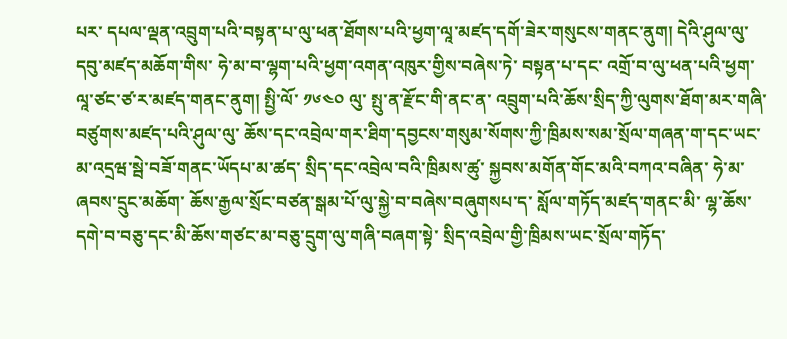པར་ དཔལ་ལྡན་འབྲུག་པའི་བསྟན་པ་ལུ་ཕན་ཐོགས་པའི་ཕྱག་ལཱ་མཛད་དགོ་ཟེར་གསུངས་གནང་ནུག། དེའི་ཤུལ་ལུ་ དབུ་མཛད་མཆོག་གིས་ ཧེ་མ་བ་ལྷག་པའི་ཕྱག་འགན་འཁུར་གྱིས་བཞེས་ཏེ་ བསྟན་པ་དང་ འགྲོ་བ་ལུ་ཕན་པའི་ཕྱག་ལཱ་ཙང་ཙ་ར་མཛད་གནང་ནུག། སྤྱི་ལོ་ ༡༦༤༠ ལུ་ སྤུ་ན་རྫོང་གི་ནང་ན་ འབྲུག་པའི་ཆོས་སྲིད་ཀྱི་ལུགས་ཐོག་མར་གཞི་བཙུགས་མཛད་པའི་ཤུལ་ལུ་ ཆོས་དང་འབྲེལ་གར་ཐིག་དབྱངས་གསུམ་སོགས་ཀྱི་ཁྲིམས་སམ་སྲོལ་གཞན་ག་དང་ཡང་མ་འདྲཝ་སྦེ་བཟོ་གནང་ཡོདཔ་མ་ཚད་ སྲིད་དང་འབྲེལ་བའི་ཁྲིམས་ཚུ་ སྐྱབས་མགོན་གོང་མའི་བཀའ་བཞིན་ ཧེ་མ་ཞབས་དྲུང་མཆོག་ ཆོས་རྒྱལ་སྲོང་བཙན་སྒམ་པོ་ལུ་སྐྱེ་བ་བཞེས་བཞུགསཔ་ད་ སློལ་གཏོད་མཛད་གནང་མི་ ལྷ་ཆོས་དགེ་བ་བཅུ་དང་མི་ཆོས་གཙང་མ་བཅུ་དྲུག་ལུ་གཞི་བཞག་སྟེ་ སྲིད་འབྲེལ་གྱི་ཁྲིམས་ཡང་སྲོལ་གཏོད་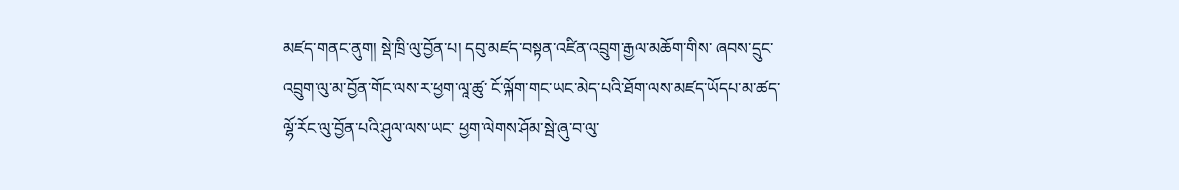མཛད་གནང་ནུག། སྡེ་ཁྲི་ལུ་བྱོན་པ། དབུ་མཛད་བསྟན་འཛིན་འབྲུག་རྒྱལ་མཆོག་གིས་ ཞབས་དྲུང་འབྲུག་ལུ་མ་བྱོན་གོང་ལས་ར་ཕྱག་ལཱ་ཚུ་ ངོ་ལྐོག་གང་ཡང་མེད་པའི་ཐོག་ལས་མཛད་ཡོདཔ་མ་ཚད་ ལྷོ་རོང་ལུ་བྱོན་པའི་ཤུལ་ལས་ཡང་ ཕྱག་ལེགས་ཤོམ་སྦེ་ཞུ་བ་ལུ་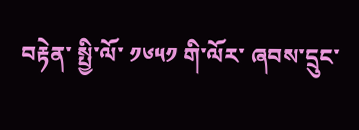བརྟེན་ སྤྱི་ལོ་ ༡༦༥༡ གི་ལོར་ ཞབས་དྲུང་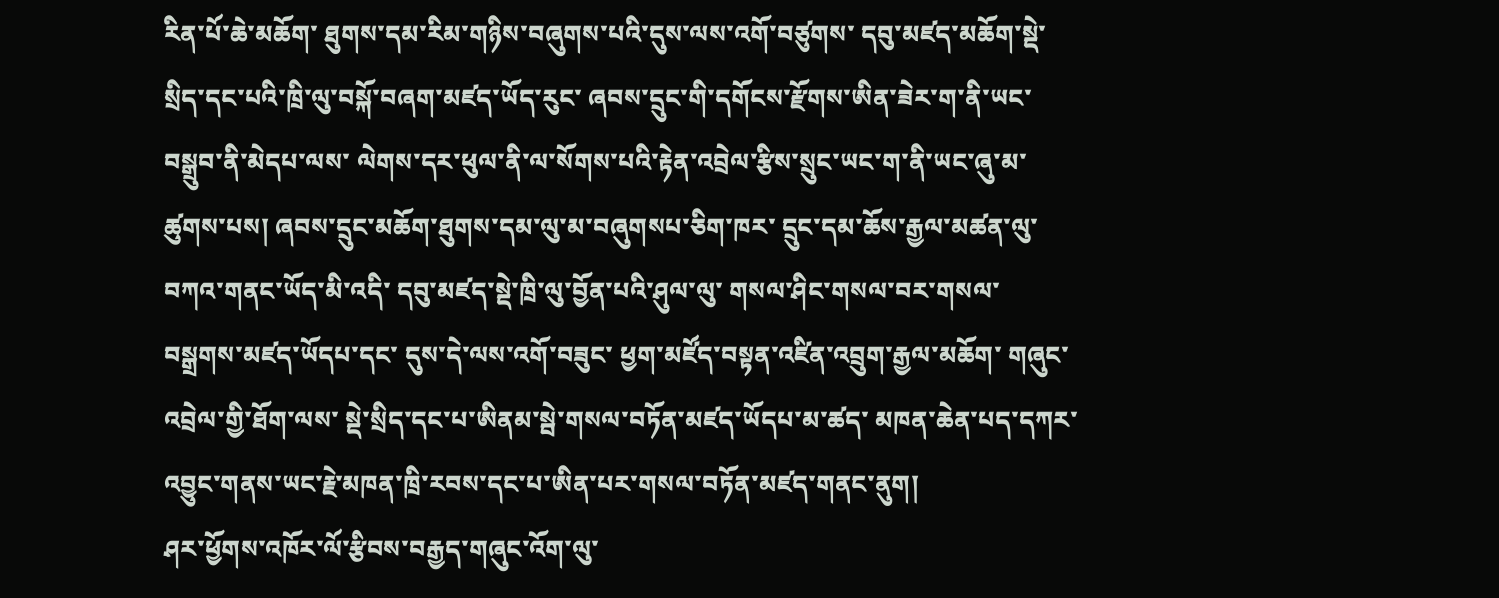རིན་པོ་ཆེ་མཆོག་ ཐུགས་དམ་རིམ་གཉིས་བཞུགས་པའི་དུས་ལས་འགོ་བཙུགས་ དབུ་མཛད་མཆོག་སྡེ་སྲིད་དང་པའི་ཁྲི་ལུ་བསྐོ་བཞག་མཛད་ཡོད་རུང་ ཞབས་དྲུང་གི་དགོངས་རྫོགས་ཨིན་ཟེར་ག་ནི་ཡང་བསྒྲུབ་ནི་མེདཔ་ལས་ ལེགས་དར་ཕུལ་ནི་ལ་སོགས་པའི་རྟེན་འབྲེལ་རྩིས་སྲུང་ཡང་ག་ནི་ཡང་ཞུ་མ་ཚུགས་པས། ཞབས་དྲུང་མཆོག་ཐུགས་དམ་ལུ་མ་བཞུགསཔ་ཅིག་ཁར་ དྲུང་དམ་ཆོས་རྒྱལ་མཚན་ལུ་བཀའ་གནང་ཡོད་མི་འདི་ དབུ་མཛད་སྡེ་ཁྲི་ལུ་བྱོན་པའི་ཤུལ་ལུ་ གསལ་ཤིང་གསལ་བར་གསལ་བསྒྲགས་མཛད་ཡོདཔ་དང་ དུས་དེ་ལས་འགོ་བཟུང་ ཕྱག་མཛོད་བསྟན་འཛིན་འབྲུག་རྒྱལ་མཆོག་ གཞུང་འབྲེལ་གྱི་ཐོག་ལས་ སྡེ་སྲིད་དང་པ་ཨིནམ་སྦེ་གསལ་བཏོན་མཛད་ཡོདཔ་མ་ཚད་ མཁན་ཆེན་པད་དཀར་འབྱུང་གནས་ཡང་རྗེ་མཁན་ཁྲི་རབས་དང་པ་ཨིན་པར་གསལ་བཏོན་མཛད་གནང་ནུག།
ཤར་ཕྱོགས་འཁོར་ལོ་རྩིབས་བརྒྱད་གཞུང་འོག་ལུ་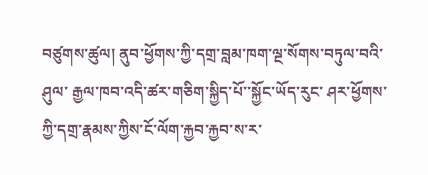བཙུགས་ཚུལ། ནུབ་ཕྱོགས་ཀྱི་དགྲ་བླམ་ཁག་ལྔ་སོགས་བཏུལ་བའི་ཤུལ་ རྒྱལ་ཁབ་འདི་ཚར་གཅིག་སྐྱིད་པོ་་སྐྱོང་ཡོད་རུང་ ཤར་ཕྱོགས་ཀྱི་དགྲ་རྣམས་ཀྱིས་ངོ་ལོག་རྐྱབ་རྐྱབ་ས་ར་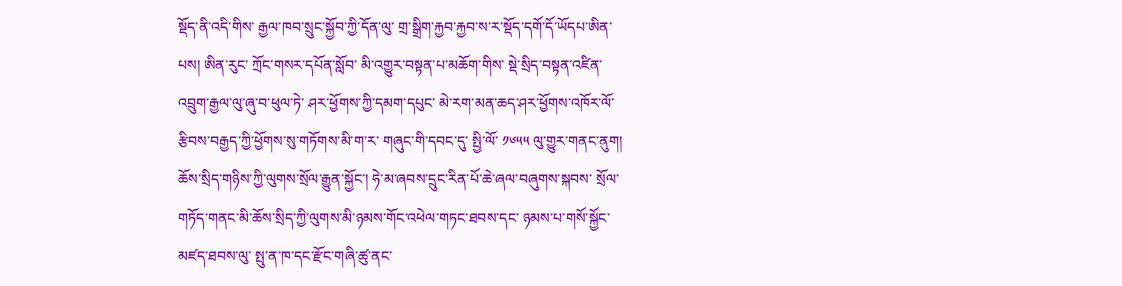སྡོད་ནི་འདི་གིས་ རྒྱལ་ཁབ་སྲུང་སྐྱོབ་ཀྱི་དོན་ལུ་ གྲ་སྒྲིག་རྐྱབ་རྐྱབ་ས་ར་སྡོད་དགོ་དོ་ཡོདཔ་ཨིན་པས། ཨིན་རུང་ ཀྲོང་གསར་དཔོན་སློབ་ མི་འགྱུར་བསྟན་པ་མཆོག་གིས་ སྡེ་སྲིད་བསྟན་འཛིན་འབྲུག་རྒྱལ་ལུ་ཞུ་བ་ཕུལ་ཏེ་ ཤར་ཕྱོགས་ཀྱི་དམག་དཔུང་ མེ་རག་མན་ཆད་ཤར་ཕྱོགས་འཁོར་ལོ་རྩིབས་བརྒྱད་ཀྱི་ཕྱོགས་སུ་གཏོགས་མི་ག་ར་ གཞུང་གི་དབང་དུ་ སྤྱི་ལོ་ ༡༦༥༥ ལུ་གྱུར་གནང་ནུག། ཆོས་སྲིད་གཉིས་ཀྱི་ལུགས་སྲོལ་རྒྱུན་སྐྱོང་། ཧེ་མ་ཞབས་དྲུང་རིན་པོ་ཆེ་ཞལ་བཞུགས་སྐབས་ སྲོལ་གཏོད་གནང་མི་ཆོས་སྲིད་ཀྱི་ལུགས་མི་ཉམས་གོང་འཕེལ་གཏང་ཐབས་དང་ ཉམས་པ་གསོ་སྐྱོང་མཛད་ཐབས་ལུ་ སྤུ་ན་ཁ་དང་རྫོང་གཞི་ཚུ་ནང་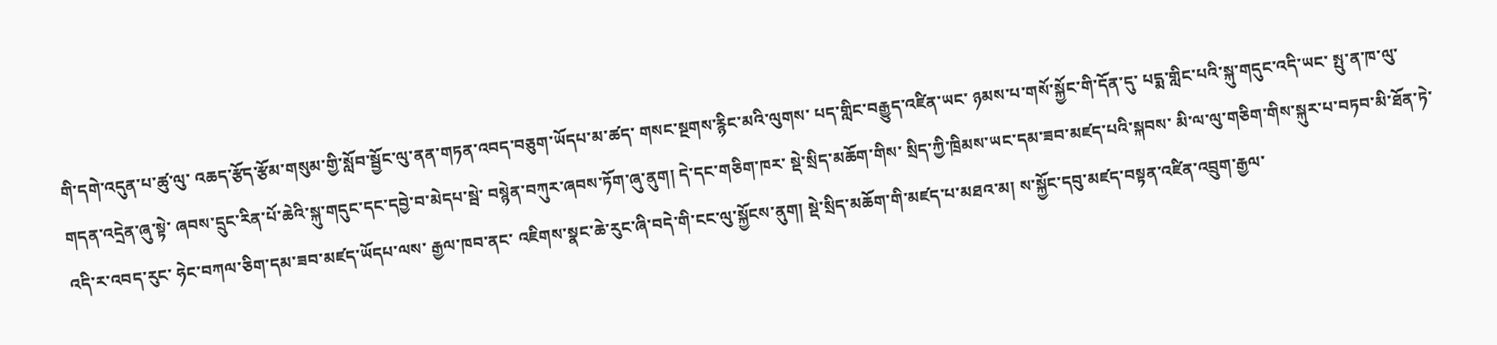གི་དགེ་འདུན་པ་ཚུ་ལུ་ འཆད་རྩོད་རྩོམ་གསུམ་གྱི་སློབ་སྦྱོང་ལུ་ནན་གཏན་འབད་བཅུག་ཡོདཔ་མ་ཚད་ གསང་སྔགས་རྙིང་མའི་ལུགས་ པད་གླིང་བརྒྱུད་འཛིན་ཡང་ ཉམས་པ་གསོ་སྐྱོང་གི་དོན་དུ་ པདྨ་གླིང་པའི་སྐུ་གདུང་འདི་ཡང་ སྤུ་ན་ཁ་ལུ་ གདན་འདྲེན་ཞུ་སྟེ་ ཞབས་དྲུང་རིན་པོ་ཆེའི་སྐུ་གདུང་དང་དབྱེ་བ་མེདཔ་སྦེ་ བསྙེན་བཀུར་ཞབས་ཏོག་ཞུ་ནུག། དེ་དང་གཅིག་ཁར་ སྡེ་སྲིད་མཆོག་གིས་ སྲིད་ཀྱི་ཁྲིམས་ཡང་དམ་ཟབ་མཛད་པའི་སྐབས་ མི་ལ་ལུ་གཅིག་གིས་སྐུར་པ་བཏབ་མི་ཐོན་ཏེ་འདི་ར་འབད་རུང་ ཧེང་བཀལ་ཅིག་དམ་ཟབ་མཛད་ཡོདཔ་ལས་ རྒྱལ་ཁབ་ནང་ འཇིགས་སྣང་ཆེ་རུང་ཞི་བདེ་གི་ངང་ལུ་སྐྱོངས་ནུག། སྡེ་སྲིད་མཆོག་གི་མཛད་པ་མཐའ་མ། ས་སྐྱོང་དབུ་མཛད་བསྟན་འཛིན་འབྲུག་རྒྱལ་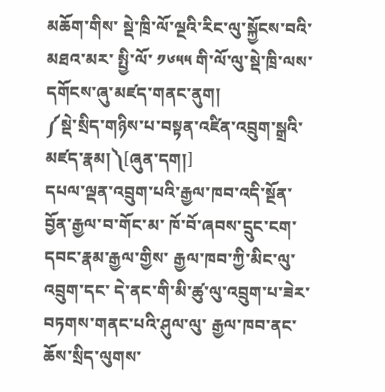མཆོག་གིས་ སྡེ་ཁྲི་ལོ་ལྔའི་རིང་ལུ་སྐྱོངས་བའི་མཐའ་མར་ སྤྱི་ལོ་ ༡༦༥༥ གི་ལོ་ལུ་སྡེ་ཁྲི་ལས་དགོངས་ཞུ་མཛད་གནང་ནུག།
༼སྡེ་སྲིད་གཉིས་པ་བསྟན་འཛིན་འབྲུག་སྒྲའི་མཛད་རྣམ།༽[ཞུན་དག།]
དཔལ་ལྡན་འབྲུག་པའི་རྒྱལ་ཁབ་འདི་སྔོན་བྱོན་རྒྱལ་བ་གོང་མ་ ཁོ་བོ་ཞབས་དྲུང་ངག་དབང་རྣམ་རྒྱལ་གྱིས་ རྒྱལ་ཁབ་ཀྱི་མིང་ལུ་འབྲུག་དང་ དེ་ནང་གི་མི་ཚུ་ལུ་འབྲུག་པ་ཟེར་བཏགས་གནང་པའི་ཤུལ་ལུ་ རྒྱལ་ཁབ་ནང་ ཆོས་སྲིད་ལུགས་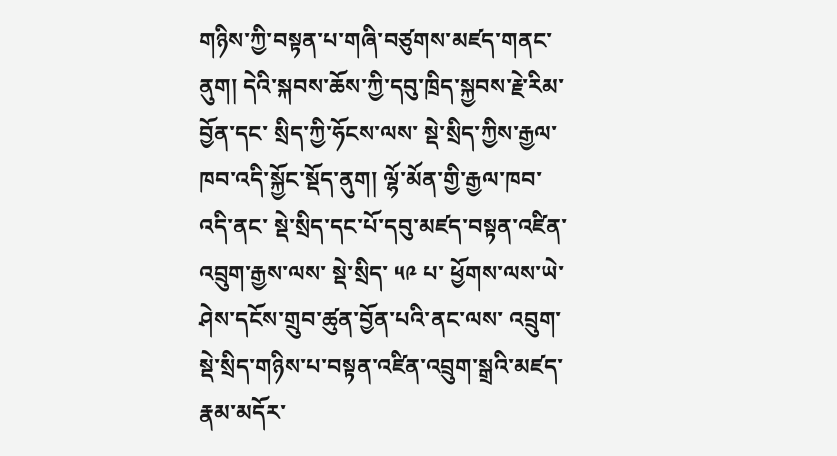གཉིས་ཀྱི་བསྟན་པ་གཞི་བཙུགས་མཛད་གནང་ནུག། དེའི་སྐབས་ཆོས་ཀྱི་དབུ་ཁྲིད་སྐྱབས་རྗེ་རིམ་བྱོན་དང་ སྲིད་ཀྱི་ཧོངས་ལས་ སྡེ་སྲིད་ཀྱིས་རྒྱལ་ཁབ་འདི་སྐྱོང་སྡོད་ནུག། ལྷོ་མོན་གྱི་རྒྱལ་ཁབ་འདི་ནང་ སྡེ་སྲིད་དང་པོ་དབུ་མཛད་བསྟན་འཛིན་འབྲུག་རྒྱས་ལས་ སྡེ་སྲིད་ ༥༩ པ་ ཕྱོགས་ལས་ཡེ་ཤེས་དངོས་གྲུབ་ཚུན་བྱོན་པའི་ནང་ལས་ འབྲུག་སྡེ་སྲིད་གཉིས་པ་བསྟན་འཛིན་འབྲུག་སྒྲའི་མཛད་རྣམ་མདོར་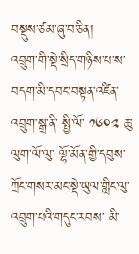བསྡུས་ཙམ་ཞུ་བ་ཅིན།
འབྲུག་གི་སྡེ་སྲིད་གཉིས་པ་ས་བདག་མི་དབང་བསྟན་འཛིན་འབྲུག་སྒྲ་ནི་ སྤྱི་ལོ་ ༡༦༠༢ ཆུ་ལུག་ལོ་ལུ་ ལྷོ་མོན་གྱི་དབུས་ཀྲོང་གསར་མང་སྡེ་ཡུལ་གླིང་ལུ་ འབྲུག་པའི་གདུང་རབས་ མི་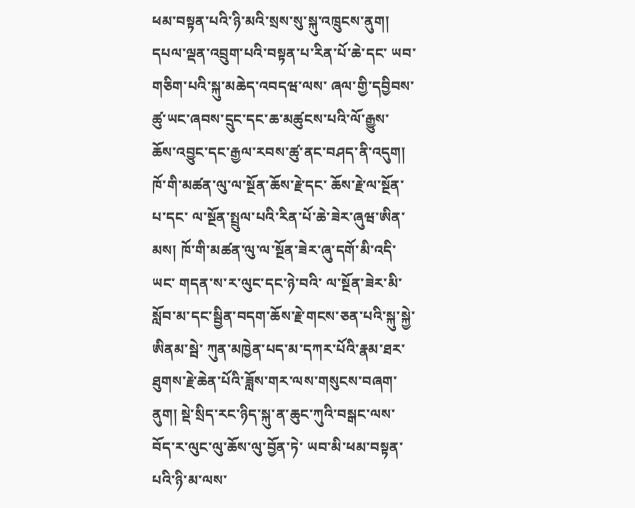ཕམ་བསྟན་པའི་ཉི་མའི་སྲས་སུ་སྐུ་འཁྲུངས་ནུག། དཔལ་ལྡན་འབྲུག་པའི་བསྟན་པ་རིན་པོ་ཆེ་དང་ ཡབ་གཅིག་པའི་སྐུ་མཆེད་འབདཝ་ལས་ ཞལ་གྱི་དབྱིབས་ཚུ་ཡང་ཞབས་དྲུང་དང་ཆ་མཚུངས་པའི་ལོ་རྒྱུས་ ཆོས་འབྱུང་དང་རྒྱལ་རབས་ཚུ་ནང་བཤད་ནི་འདུག། ཁོ་གི་མཚན་ལུ་ལ་སྔོན་ཆོས་རྗེ་དང་ ཆོས་རྗེ་ལ་སྔོན་པ་དང་ ལ་སྔོན་སྤྲུལ་པའི་རིན་པོ་ཆེ་ཟེར་ཞུཝ་ཨིན་མས། ཁོ་གི་མཚན་ལུ་ལ་སྔོན་ཟེར་ཞུ་དགོ་མི་འདི་ཡང་ གདན་ས་ར་ལུང་དང་ཉེ་བའི་ ལ་སྔོན་ཟེར་མི་སློབ་མ་དང་སྦྱིན་བདག་ཆོས་རྗེ་གངས་ཅན་པའི་སྐུ་སྐྱེ་ཨིནམ་སྦེ་ ཀུན་མཁྱེན་པད་མ་དཀར་པོའི་རྣམ་ཐར་ ཐུགས་རྗེ་ཆེན་པོའི་ཟློས་གར་ལས་གསུངས་བཞག་ནུག། སྡེ་སྲིད་རང་ཉིད་སྐུ་ན་ཆུང་ཀུའི་བསྒང་ལས་ བོད་ར་ལུང་ལུ་ཆོས་ལུ་བྱོན་ཏེ་ ཡབ་མི་ཕམ་བསྟན་པའི་ཉི་མ་ལས་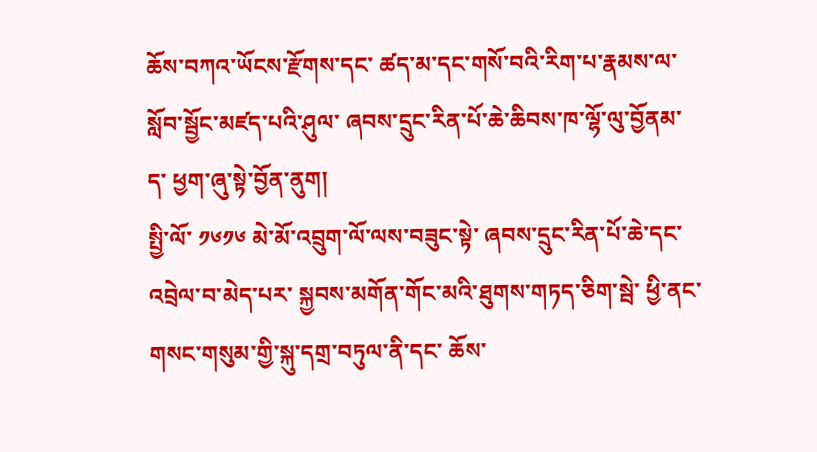ཆོས་བཀའ་ཡོངས་རྫོགས་དང་ ཚད་མ་དང་གསོ་བའི་རིག་པ་རྣམས་ལ་སློབ་སྦྱོང་མཛད་པའི་ཤུལ་ ཞབས་དྲུང་རིན་པོ་ཆེ་ཆིབས་ཁ་ལྷོ་ལུ་བྱོནམ་ད་ ཕྱག་ཞུ་སྟེ་བྱོན་ནུག།
སྤྱི་ལོ་ ༡༦༡༦ མེ་མོ་འབྲུག་ལོ་ལས་བཟུང་སྟེ་ ཞབས་དྲུང་རིན་པོ་ཆེ་དང་འབྲེལ་བ་མེད་པར་ སྐྱབས་མགོན་གོང་མའི་ཐུགས་གཏད་ཅིག་སྦེ་ ཕྱི་ནང་གསང་གསུམ་གྱི་སྐུ་དགྲ་བཏུལ་ནི་དང་ ཆོས་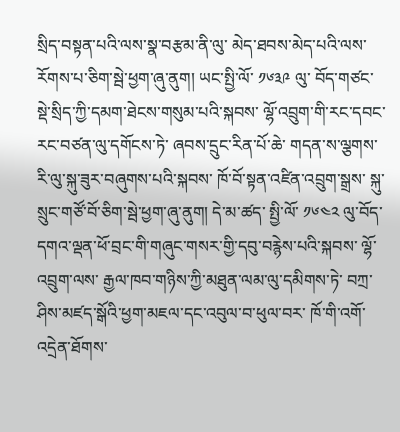སྲིད་བསྟན་པའི་ལས་སྣ་བརྩམ་ནི་ལུ་ མེད་ཐབས་མེད་པའི་ལས་རོགས་པ་ཅིག་སྦེ་ཕྱག་ཞུ་ནུག། ཡང་སྤྱི་ལོ་ ༡༦༣༩ ལུ་ བོད་གཙང་སྡེ་སྲིད་ཀྱི་དམག་ཐེངས་གསུམ་པའི་སྐབས་ ལྷོ་འབྲུག་གི་རང་དབང་རང་བཙན་ལུ་དགོངས་ཏེ་ ཞབས་དྲུང་རིན་པོ་ཆེ་ གདན་ས་ལྕགས་རི་ལུ་སྐུ་ཟུར་བཞུགས་པའི་སྐབས་ ཁོ་བོ་སྟན་འཛིན་འབྲུག་སྒྲས་ སྐུ་སྲུང་གཙོ་བོ་ཅིག་སྦེ་ཕྱག་ཞུ་ནུག། དེ་མ་ཚད་ སྤྱི་ལོ་ ༡༦༤༢ ལུ་བོད་དགའ་ལྡན་ཕོ་བྲང་གི་གཞུང་གསར་གྱི་དབུ་བརྙེས་པའི་སྐབས་ ལྷོ་འབྲུག་ལས་ རྒྱལ་ཁབ་གཉིས་ཀྱི་མཐུན་ལམ་ལུ་དམིགས་ཏེ་ བཀྲ་ཤིས་མཛད་སྒོའི་ཕྱག་མཇལ་དང་འབུལ་བ་ཕུལ་བར་ ཁོ་གི་འགོ་འདྲེན་ཐོགས་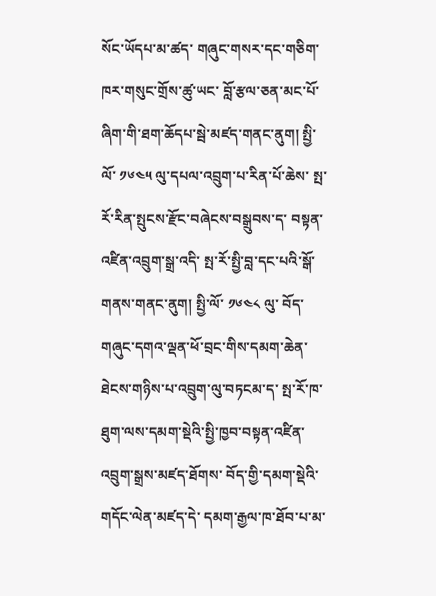སོང་ཡོདཔ་མ་ཚད་ གཞུང་གསར་དང་གཅིག་ཁར་གསུང་གྲོས་ཚུ་ཡང་ བློ་རྩལ་ཅན་མང་པོ་ཞིག་གི་ཐག་ཆོདཔ་སྦེ་མཛད་གནང་ནུག། སྤྱི་ལོ་ ༡༦༤༥ ལུ་དཔལ་འབྲུག་པ་རིན་པོ་ཆེས་ སྤ་རོ་རིན་སྤུངས་རྫོང་བཞེངས་བསྒྲུབས་ད་ བསྟན་འཛིན་འབྲུག་སྒྲ་འདི་ སྤ་རོ་སྤྱི་བླ་དང་པའི་སྒོ་གནས་གནང་ནུག། སྤྱི་ལོ་ ༡༦༤༨ ལུ་ བོད་གཞུང་དགའ་ལྡན་ཕོ་བྲང་གིས་དམག་ཆེན་ཐེངས་གཉིས་པ་འབྲུག་ལུ་བཏངམ་ད་ སྤ་རོ་ཁ་ཐུག་ལས་དམག་སྡེའི་སྤྱི་ཁྱབ་བསྟན་འཛིན་འབྲུག་སྒྲས་མཛད་ཐོགས་ བོད་གྱི་དམག་སྡེའི་གདོང་ལེན་མཛད་དེ་ དམག་རྒྱལ་ཁ་ཐོབ་པ་མ་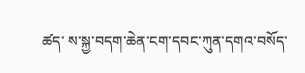ཚད་ ས་སྐྱ་བདག་ཆེན་ངག་དབང་ཀུན་དགའ་བསོད་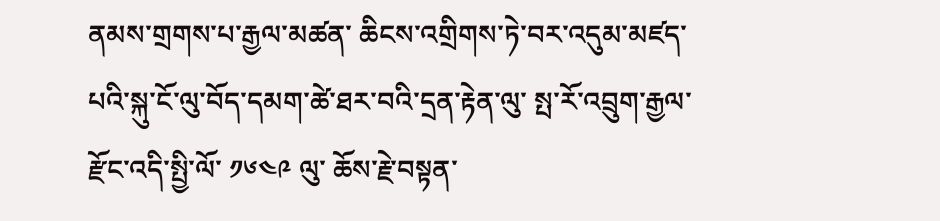ནམས་གྲགས་པ་རྒྱལ་མཚན་ ཆིངས་འགྲིགས་ཏེ་བར་འདུམ་མཛད་པའི་སྐུ་ངོ་ལུ་བོད་དམག་ཚེ་ཐར་བའི་དྲན་རྟེན་ལུ་ སྤ་རོ་འབྲུག་རྒྱལ་རྫོང་འདི་སྤྱི་ལོ་ ༡༦༤༩ ལུ་ ཆོས་རྗེ་བསྟན་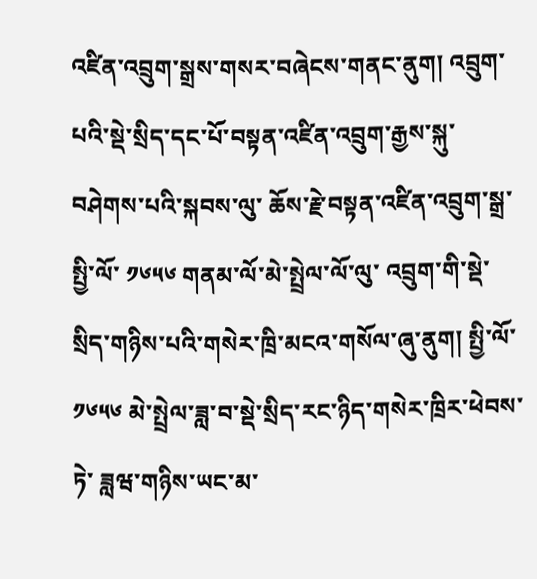འཛིན་འབྲུག་སྒྲས་གསར་བཞེངས་གནང་ནུག། འབྲུག་པའི་སྡེ་སྲིད་དང་པོ་བསྟན་འཛིན་འབྲུག་རྒྱས་སྐུ་བཤེགས་པའི་སྐབས་ལུ་ ཆོས་རྗེ་བསྟན་འཛིན་འབྲུག་སྒྲ་ སྤྱི་ལོ་ ༡༦༥༦ གནམ་ལོ་མེ་སྤྲེལ་ལོ་ལུ་ འབྲུག་གི་སྡེ་སྲིད་གཉིས་པའི་གསེར་ཁྲི་མངའ་གསོལ་ཞུ་ནུག། སྤྱི་ལོ་ ༡༦༥༦ མེ་སྤྲེལ་ཟླ་བ་སྡེ་སྲིད་རང་ཉིད་གསེར་ཁྲིར་ཕེབས་ཏེ་ ཟླཝ་གཉིས་ཡང་མ་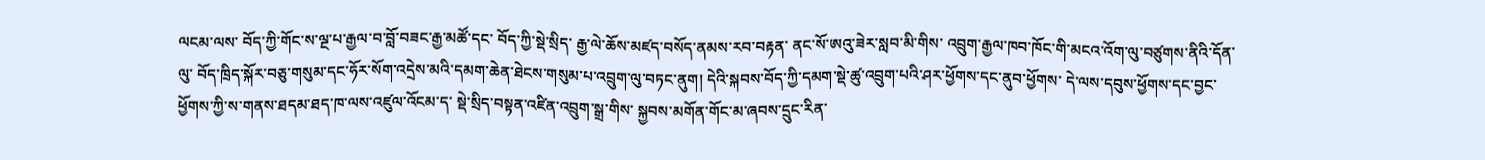ལངམ་ལས་ བོད་ཀྱི་གོང་ས་ལྔ་པ་རྒྱལ་བ་བློ་བཟང་རྒྱ་མཚོ་དང་ བོད་ཀྱི་སྡེ་སྲིད་ རྒྱ་ལེ་ཆོས་མཛད་བསོད་ནམས་རབ་བརྟན་ ནང་སོ་ཨའུ་ཟེར་སླབ་མི་གིས་ འབྲུག་རྒྱལ་ཁབ་ཁོང་གི་མངའ་འོག་ལུ་བཙུགས་ནིའི་དོན་ལུ་ བོད་ཁྲིད་སྐོར་བཅུ་གསུམ་དང་ཧོར་སོག་འདྲེས་མའི་དམག་ཆེན་ཐེངས་གསུམ་པ་འབྲུག་ལུ་བཏང་ནུག། དེའི་སྐབས་བོད་ཀྱི་དམག་སྡེ་ཚུ་འབྲུག་པའི་ཤར་ཕྱོགས་དང་ནུབ་ཕྱོགས་ དེ་ལས་དབུས་ཕྱོགས་དང་བྱང་ཕྱོགས་ཀྱི་ས་གནས་ཐདམ་ཐད་ཁ་ལས་འཛུལ་འོངམ་ད་ སྡེ་སྲིད་བསྟན་འཛིན་འབྲུག་སྒྲ་གིས་ སྐྱབས་མགོན་གོང་མ་ཞབས་དྲུང་རིན་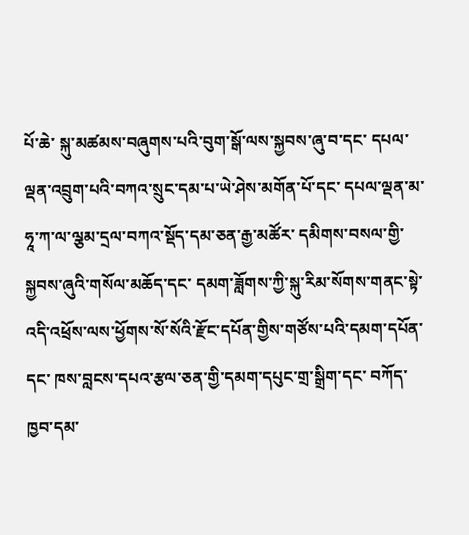པོ་ཆེ་ སྐུ་མཚམས་བཞུགས་པའི་བུག་སྒོ་ལས་སྐྱབས་ཞུ་བ་དང་ དཔལ་ལྡན་འབྲུག་པའི་བཀའ་སྲུང་དམ་པ་ཡེ་ཤེས་མགོན་པོ་དང་ དཔལ་ལྡན་མ་ཧཱ་ཀ་ལ་ལྕམ་དྲལ་བཀའ་སྡོད་དམ་ཅན་རྒྱ་མཚོར་ དམིགས་བསལ་གྱི་སྐྱབས་ཞུའི་གསོལ་མཆོད་དང་ དམག་ཟློགས་ཀྱི་སྐུ་རིམ་སོགས་གནང་སྟེ་ འདི་འཕྲོས་ལས་ཕྱོགས་སོ་སོའི་རྫོང་དཔོན་གྱིས་གཙོས་པའི་དམག་དཔོན་དང་ ཁས་བླངས་དཔའ་རྩལ་ཅན་གྱི་དམག་དཔུང་གྲ་སྒྲིག་དང་ བཀོད་ཁྱབ་དམ་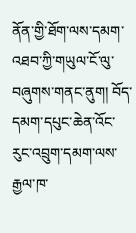ནོན་གྱི་ཐོག་ལས་དམག་འཐབ་ཀྱི་གཡུལ་ངོ་ལུ་བཞུགས་གནང་ནུག། བོད་དམག་དཔུང་ཆེན་འོང་རུང་འབྲུག་དམག་ལས་རྒྱལ་ཁ་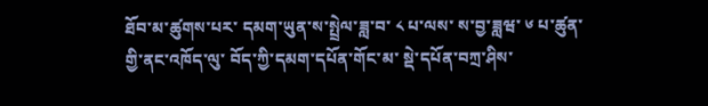ཐོབ་མ་ཚུགས་པར་ དམག་ཡུན་ས་སྤྲེལ་ཟླ་བ་ ༨ པ་ལས་ ས་བྱ་ཟླཝ་ ༦ པ་ཚུན་གྱི་ནང་འཁོད་ལུ་ བོད་ཀྱི་དམག་དཔོན་གོང་མ་ སྡེ་དཔོན་བཀྲ་ཤིས་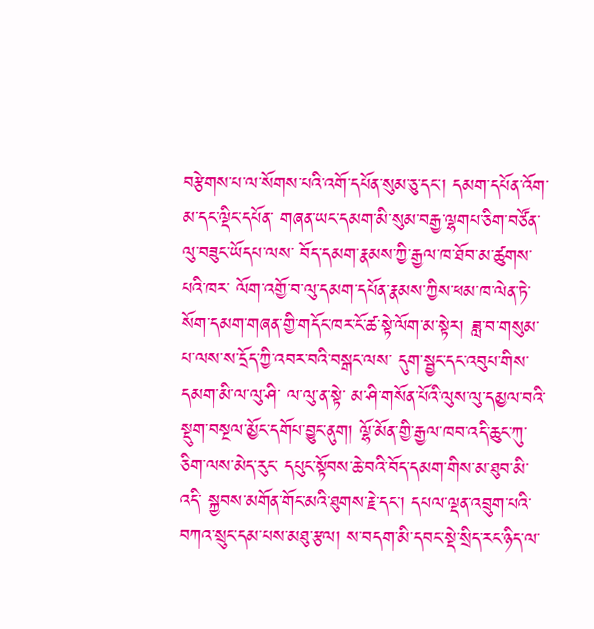བརྩེགས་པ་ལ་སོགས་པའི་འགོ་དཔོན་སུམ་ཅུ་དང་། དམག་དཔོན་འོག་མ་དང་ལྡིང་དཔོན་ གཞན་ཡང་དམག་མི་སུམ་བརྒྱ་ལྷགཔ་ཅིག་བཙོན་ལུ་བཟུང་ཡོདཔ་ལས་ བོད་དམག་རྣམས་ཀྱི་རྒྱལ་ཁ་ཐོབ་མ་ཚུགས་པའི་ཁར་ ལོག་འགྱོ་བ་ལུ་དམག་དཔོན་རྣམས་ཀྱིས་ཕམ་ཁ་ལེན་ཏེ་ སོག་དམག་གཞན་གྱི་གདོང་ཁར་ངོ་ཚ་སྟེ་ལོག་མ་སྟེར། ཟླ་བ་གསུམ་པ་ལས་ས་དྲོད་ཀྱི་འབར་བའི་བསྒང་ལས་ དུག་སྦྱང་དང་འབུཔ་གིས་དམག་མི་ལ་ལུ་ཤི་ ལ་ལུ་ན་སྟེ་ མ་ཤི་གསོན་པོའི་ལུས་ལུ་དམྱལ་བའི་སྡུག་བསྔལ་མྱོང་དགོཔ་བྱུང་ནུག། ལྷོ་མོན་གྱི་རྒྱལ་ཁབ་འདི་ཆུང་ཀུ་ཅིག་ལས་མེད་རུང་ དཔུང་སྟོབས་ཆེ་བའི་བོད་དམག་གིས་མ་ཐུབ་མི་འདི་ སྐྱབས་མགོན་གོང་མའི་ཐུགས་རྗེ་དང་། དཔལ་ལྡན་འབྲུག་པའི་བཀའ་སྲུང་དམ་པས་མཐུ་རྩལ། ས་བདག་མི་དབང་སྡེ་སྲིད་རང་ཉིད་ལ་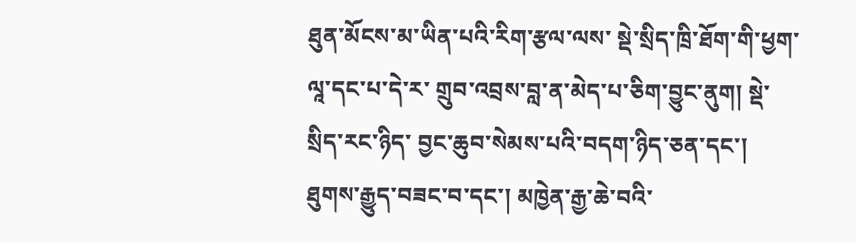ཐུན་མོངས་མ་ཡིན་པའི་རིག་རྩལ་ལས་ སྡེ་སྲིད་ཁྲི་ཐོག་གི་ཕྱག་ལཱ་དང་པ་དེ་ར་ གྲུབ་འབྲས་བླ་ན་མེད་པ་ཅིག་བྱུང་ནུག། སྡེ་སྲིད་རང་ཉིད་ བྱང་ཆུབ་སེམས་པའི་བདག་ཉིད་ཅན་དང་། ཐུགས་རྒྱུད་བཟང་བ་དང་། མཁྱེན་རྒྱ་ཆེ་བའི་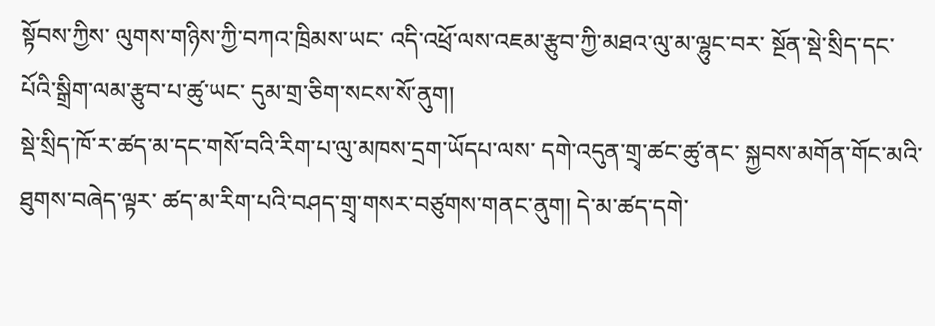སྟོབས་ཀྱིས་ ལུགས་གཉིས་ཀྱི་བཀའ་ཁྲིམས་ཡང་ འདི་འཕྲོ་ལས་འཇམ་རྩུབ་ཀྱི་མཐའ་ལུ་མ་ལྷུང་བར་ སྔོན་སྡེ་སྲིད་དང་པོའི་སྒྲིག་ལམ་རྩུབ་པ་ཚུ་ཡང་ དུམ་གྲ་ཅིག་སངས་སོ་ནུག།
སྡེ་སྲིད་ཁོ་ར་ཚད་མ་དང་གསོ་བའི་རིག་པ་ལུ་མཁས་དྲག་ཡོདཔ་ལས་ དགེ་འདུན་གྲྭ་ཚང་ཚུ་ནང་ སྐྱབས་མགོན་གོང་མའི་ཐུགས་བཞེད་ལྟར་ ཚད་མ་རིག་པའི་བཤད་གྲྭ་གསར་བཙུགས་གནང་ནུག། དེ་མ་ཚད་དགེ་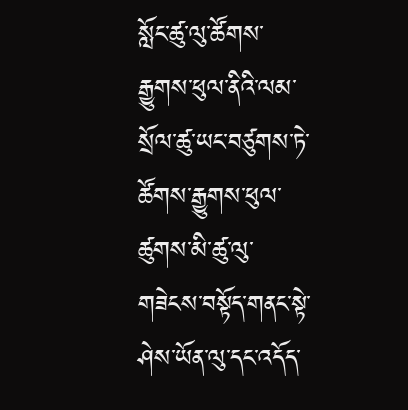སློང་ཚུ་ལུ་ཚོགས་རྒྱུགས་ཕུལ་ནིའི་ལམ་སྲོལ་ཚུ་ཡང་བཙུགས་ཏེ་ ཚོགས་རྒྱུགས་ཕུལ་ཚུགས་མི་ཚུ་ལུ་གཟེངས་བསྟོད་གནང་སྟེ་ ཤེས་ཡོན་ལུ་དང་འདོད་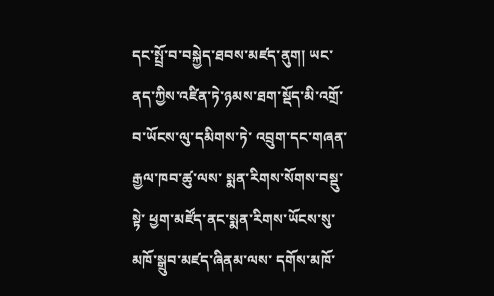དང་སྤྲོ་བ་བསྐྱེད་ཐབས་མཛད་ནུག། ཡང་ནད་ཀྱིས་འཛིན་ཏེ་ཉམས་ཐག་སྡོད་མི་འགྲོ་བ་ཡོངས་ལུ་དམིགས་ཏེ་ འབྲུག་དང་གཞན་རྒྱལ་ཁབ་ཚུ་ལས་ སྨན་རིགས་སོགས་བསྡུ་སྟེ་ ཕྱག་མཛོད་ནང་སྨན་རིགས་ཡོངས་སུ་མཁོ་སྒྲུབ་མཛད་ཞིནམ་ལས་ དགོས་མཁོ་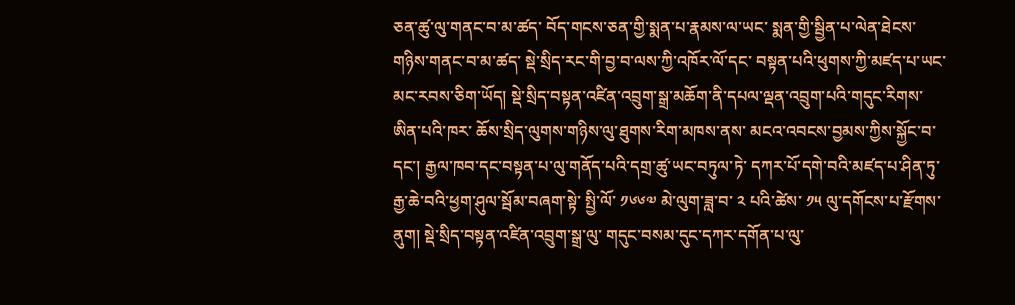ཅན་ཚུ་ལུ་གནང་བ་མ་ཚད་ བོད་གངས་ཅན་གྱི་སྨན་པ་རྣམས་ལ་ཡང་ སྨན་གྱི་སྦྱིན་པ་ལེན་ཐེངས་གཉིས་གནང་བ་མ་ཚད་ སྡེ་སྲིད་རང་གི་བྱ་བ་ལས་ཀྱི་འཁོར་ལོ་དང་ བསྟན་པའི་ཕུགས་ཀྱི་མཛད་པ་ཡང་མང་རབས་ཅིག་ཡོད། སྡེ་སྲིད་བསྟན་འཛིན་འབྲུག་སྒྲ་མཆོག་ནི་དཔལ་ལྡན་འབྲུག་པའི་གདུང་རིགས་ཨིན་པའི་ཁར་ ཆོས་སྲིད་ལུགས་གཉིས་ལུ་ཐུགས་རིག་མཁས་ནས་ མངའ་འབངས་བྱམས་ཀྱིས་སྐྱོང་བ་དང་། རྒྱལ་ཁབ་དང་བསྟན་པ་ལུ་གནོད་པའི་དགྲ་ཚུ་ཡང་བཏུལ་ཏེ་ དཀར་པོ་དགེ་བའི་མཛད་པ་ཤིན་ཏུ་རྒྱ་ཆེ་བའི་ཕྱག་ཤུལ་སྦོམ་བཞག་སྟེ་ སྤྱི་ལོ་ ༡༦༦༧ མེ་ལུག་ཟླ་བ་ ༢ པའི་ཚེས་ ༡༥ ལུ་དགོངས་པ་རྫོགས་ནུག། སྡེ་སྲིད་བསྟན་འཛིན་འབྲུག་སྒྲ་ལུ་ གདུང་བསམ་དུང་དཀར་དགོན་པ་ལུ་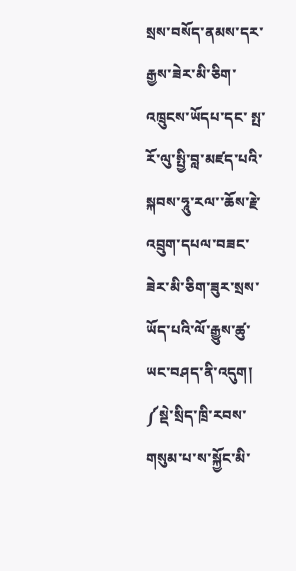སྲས་བསོད་ནམས་དར་རྒྱས་ཟེར་མི་ཅིག་འཁྲུངས་ཡོདཔ་དང་ སྤ་རོ་ལུ་སྤྱི་བླ་མཛད་པའི་སྐབས་ཧཱུ་རལ་་ཆོས་རྗེ་འབྲུག་དཔལ་བཟང་ཟེར་མི་ཅིག་ཟུར་སྲས་ཡོད་པའི་ལོ་རྒྱུས་ཚུ་ཡང་བཤད་ནི་འདུག།
༼སྡེ་སྲིད་ཁྲི་རབས་གསུམ་པ་ས་སྐྱོང་མི་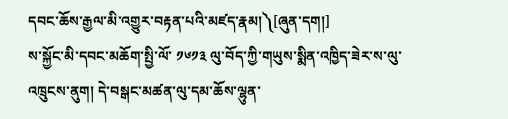དབང་ཆོས་རྒྱལ་མི་འགྱུར་བརྟན་པའི་མཛད་རྣམ།༽[ཞུན་དག།]
ས་སྐྱོང་མི་དབང་མཆོག་སྤྱི་ལོ་ ༡༦༡༣ ལུ་བོད་ཀྱི་གཡུས་སྨིན་འཁྱིད་ཟེར་ས་ལུ་འཁྲུངས་ནུག། དེ་བསྒང་མཚན་ལུ་དམ་ཆོས་ལྷུན་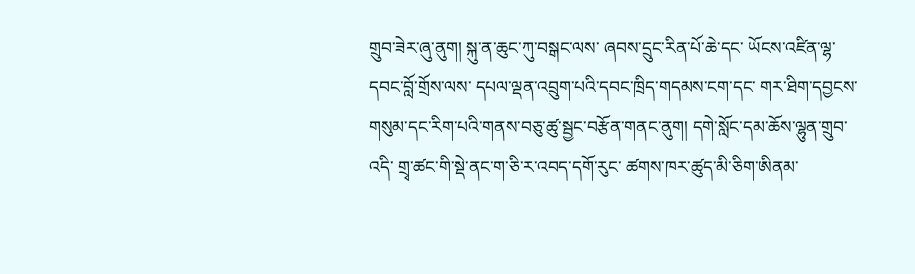གྲུབ་ཟེར་ཞུ་ནུག། སྐུ་ན་ཆུང་ཀུ་བསྒང་ལས་ ཞབས་དྲུང་རིན་པོ་ཆེ་དང་ ཡོངས་འཛིན་ལྷ་དབང་བློ་གྲོས་ལས་ དཔལ་ལྡན་འབྲུག་པའི་དབང་ཁྲིད་གདམས་ངག་དང་ གར་ཐིག་དབྱངས་གསུམ་དང་རིག་པའི་གནས་བཅུ་ཚུ་སྦྱང་བརྩོན་གནང་ནུག། དགེ་སློང་དམ་ཆོས་ལྷུན་གྲུབ་འདི་ གྲྭ་ཚང་གི་སྡེ་ནང་ག་ཅི་ར་འབད་དགོ་རུང་ ཚགས་ཁར་ཚུད་མི་ཅིག་ཨིནམ་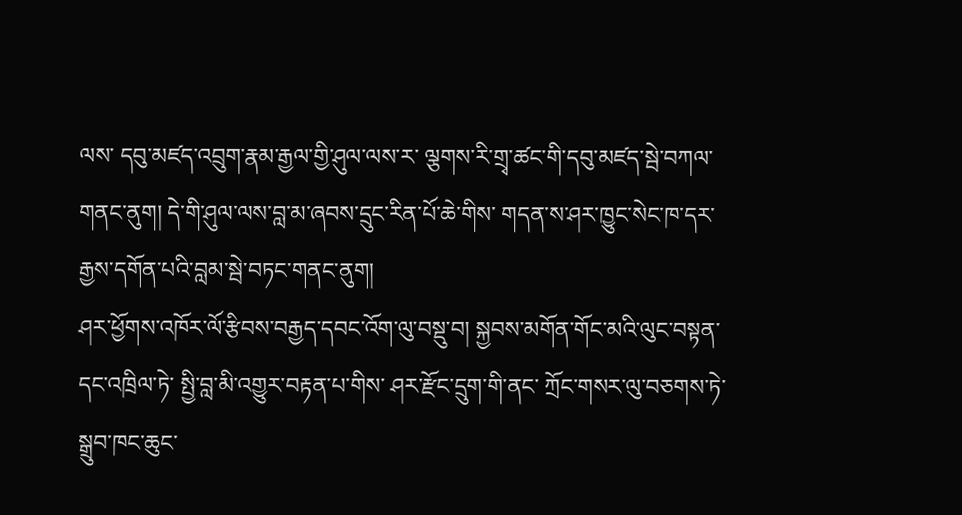ལས་ དབུ་མཛད་འབྲུག་རྣམ་རྒྱལ་གྱི་ཤུལ་ལས་ར་ ལྕགས་རི་གྲྭ་ཚང་གི་དབུ་མཛད་སྦེ་བཀལ་གནང་ནུག། དེ་གི་ཤུལ་ལས་བླ་མ་ཞབས་དྲུང་རིན་པོ་ཆེ་གིས་ གདན་ས་ཤར་ཁྱུང་སེང་ཁ་དར་རྒྱས་དགོན་པའི་བླམ་སྦེ་བཏང་གནང་ནུག།
ཤར་ཕྱོགས་འཁོར་ལོ་རྩིབས་བརྒྱད་དབང་འོག་ལུ་བསྡུ་བ། སྐྱབས་མགོན་གོང་མའི་ལུང་བསྟན་དང་འཁྲིལ་ཏེ་ སྤྱི་བླ་མི་འགྱུར་བརྟན་པ་གིས་ ཤར་རྫོང་དྲུག་གི་ནང་ ཀྲོང་གསར་ལུ་བཅགས་ཏེ་སྒྲུབ་ཁང་ཆུང་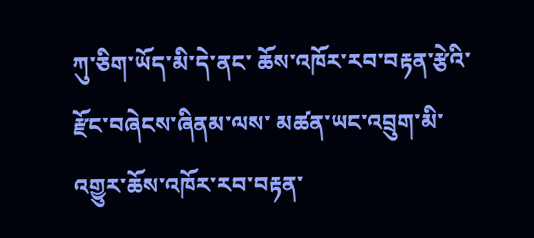ཀུ་ཅིག་ཡོད་མི་དེ་ནང་ ཆོས་འཁོར་རབ་བརྟན་རྩེའི་རྫོང་བཞེངས་ཞིནམ་ལས་ མཚན་ཡང་འབྲུག་མི་འགྱུར་ཆོས་འཁོར་རབ་བརྟན་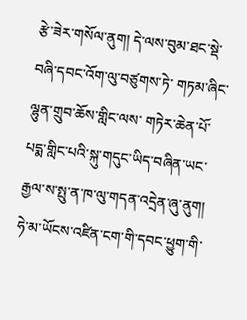རྩེ་ཟེར་གསོལ་ནུག། དེ་ལས་བུམ་ཐང་སྡེ་བཞི་དབང་འོག་ལུ་བཙུགས་ཏེ་ གཏམ་ཞིང་ལྷུན་གྲུབ་ཆོས་གླིང་ལས་ གཏེར་ཆེན་པོ་པདྨ་གླིང་པའི་སྐུ་གདུང་ཡིད་བཞིན་ཡང་ རྒྱལ་ས་སྤུ་ན་ཁ་ལུ་གདན་འདྲེན་ཞུ་ནུག། ཧེ་མ་ཡོངས་འཛིན་ངག་གི་དབང་ཕྱུག་གི་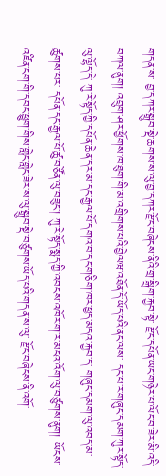གདན་ས་ བྱ་དཀར་སྒྲུབ་སྡེ་ཆགས་ས་ལུ་བྱ་དཀར་རྫོང་བཞེངས་ནིའི་གྲ་སྒྲིག་རྐྱབ་སྟེ་ རྫོང་དཔོན་ཡང་གཉེར་པ་ལོང་བ་ཟེར་མི་འདི་བཀལ་ནུག། འབྲུག་ཤར་ཕྱོགས་ཁ་ཐུག་གི་མ་འགྲིགས་པའི་བྱེལཝ་འཐོན་དོ་ཡོད་པའི་ནང་ལས་ དང་པ་ར་གཞུང་དམག་ཀུར་སྟོད་ལུ་ལྷོད་དེ་ ཀུ་རེ་སྟོད་ཀྱི་དཔོན་ཆེན་དར་མ་དང་རྒྱལ་པོ་དགའ་བ་དང་གཅིག་ཁར་ཕྱད་མདའ་རྐྱབ་ད་ གཞུང་དམག་ལུ་འབད་མ་ཚུགས་པར་ དཔོན་དང་རྒྱལ་པོ་ཚུ་བཙོན་ལུ་བཟུང་། ཀུ་རེ་སྟོད་སྨད་ཀྱི་འབངས་འཁོར་ག་ར་མངའ་འོག་ལུ་བཙུགས་ནུག། ཡོངས་འཛིན་ངག་གི་དབང་ཕྱུག་གིས་གླེང་གླེང་ཟེར་ས་ལུ་སྒྲུབ་སྡེ་བཙུགས་ཡོད་པའི་གདན་ས་ལུ་ རྫོང་བཞེངས་ནི་འགོ་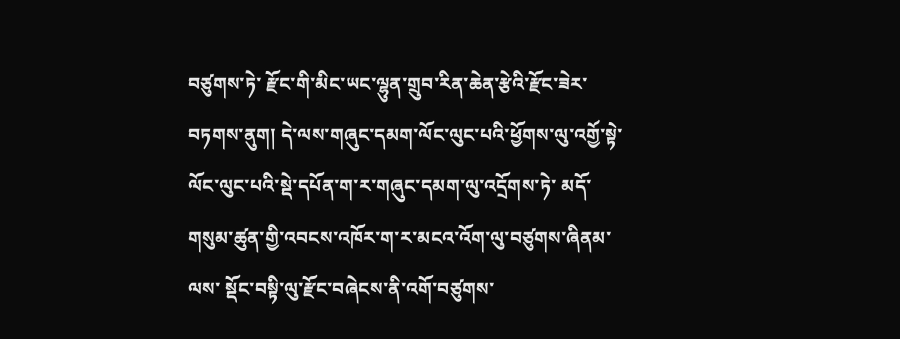བཙུགས་ཏེ་ རྫོང་གི་མིང་ཡང་ལྷུན་གྲུབ་རིན་ཆེན་རྩེའི་རྫོང་ཟེར་བཏགས་ནུག། དེ་ལས་གཞུང་དམག་ལོང་ལུང་པའི་ཕྱོགས་ལུ་འགྱོ་སྟེ་ ལོང་ལུང་པའི་སྡེ་དཔོན་ག་ར་གཞུང་དམག་ལུ་འདྲོགས་ཏེ་ མདོ་གསུམ་ཚུན་གྱི་འབངས་འཁོར་ག་ར་མངའ་འོག་ལུ་བཙུགས་ཞིནམ་ལས་ སྡོང་བསྟི་ལུ་རྫོང་བཞེངས་ནི་འགོ་བཙུགས་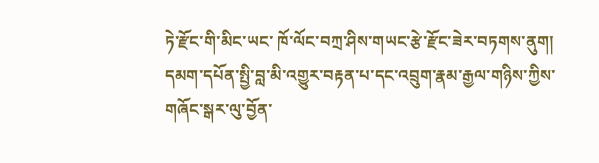ཏེ་རྫོང་གི་མིང་ཡང་ ཁོ་ལོང་བཀྲ་ཤིས་གཡང་རྩེ་རྫོང་ཟེར་བཏགས་ནུག། དམག་དཔོན་སྤྱི་བླ་མི་འགྱུར་བརྟན་པ་དང་འབྲུག་རྣམ་རྒྱལ་གཉིས་ཀྱིས་ གཞོང་སྒར་ལུ་བྱོན་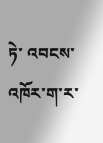ཏེ་ འབངས་འཁོར་ག་ར་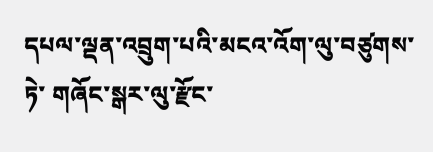དཔལ་ལྡན་འབྲུག་པའི་མངའ་འོག་ལུ་བཙུགས་ཏེ་ གཞོང་སྒར་ལུ་རྫོང་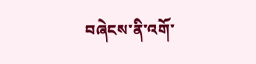བཞེངས་ནི་འགོ་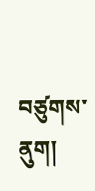བཙུགས་ནུག།